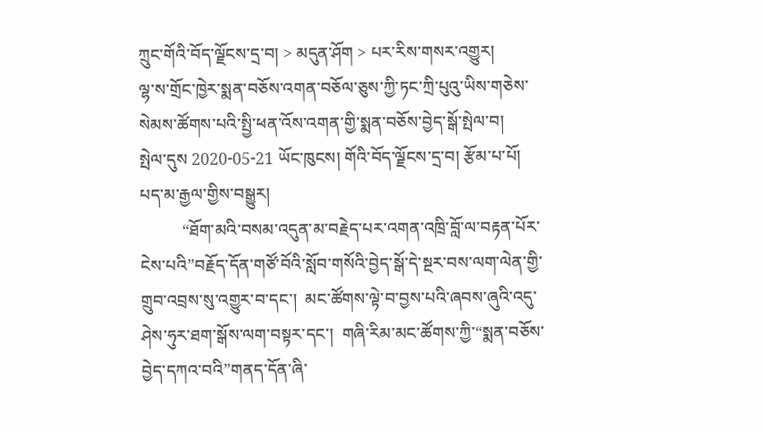ཀྲུང་གོའི་བོད་ལྗོངས་དྲ་བ། > མདུན་ཤོག > པར་རིས་གསར་འགྱུར།
ལྷ་ས་གྲོང་ཁྱེར་སྨན་བཅོས་འགན་བཅོལ་ཅུས་ཀྱི་ཏང་ཀྲི་པུའུ་ཡིས་གཅེས་སེམས་ཚོགས་པའི་སྤྱི་ཕན་འོས་འགན་གྱི་སྨན་བཅོས་བྱེད་སྒོ་སྤེལ་བ།
སྤེལ་དུས 2020-05-21 ཡོང་ཁུངས། གོའི་བོད་ལྗོངས་དྲ་བ། རྩོམ་པ་པོ། པད་མ་རྒྱལ་གྱིས་བསྒྱུར།
          “ཐོག་མའི་བསམ་འདུན་མ་བརྗེད་པར་འགན་འཁྲི་བློ་ལ་བརྟན་པོར་ངེས་པའི”བརྗོད་དོན་གཙོ་བོའི་སློབ་གསོའི་བྱེད་སྒོ་དེ་སྔར་བས་ལག་ལེན་གྱི་གྲུབ་འབྲས་སུ་འགྱུར་བ་དང་།  མང་ཚོགས་ལྟེ་བ་བྱས་པའི་ཞབས་ཞུའི་འདུ་ཤེས་ཧུར་ཐག་སྒོས་ལག་བསྟར་དང་།  གཞི་རིམ་མང་ཚོགས་ཀྱི་“སྨན་བཅོས་བྱེད་དཀའ་བའི”གནད་དོན་ཞི་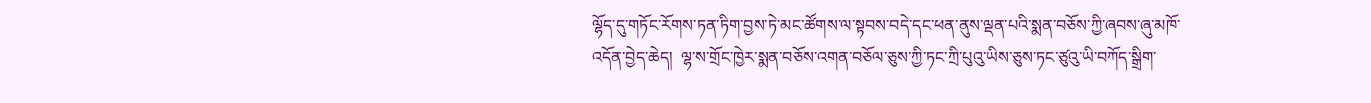ལྷོད་དུ་གཏོང་རོགས་ཏན་ཏིག་བྱས་ཏེ་མང་ཚོགས་ལ་སྟབས་བདེ་དང་ཕན་ནུས་ལྡན་པའི་སྨན་བཅོས་ཀྱི་ཞབས་ཞུ་མཁོ་འདོན་བྱེད་ཆེད།  ལྷ་ས་གྲོང་ཁྱེར་སྨན་བཅོས་འགན་བཅོལ་ཅུས་ཀྱི་ཏང་ཀྲི་པུའུ་ཡིས་ཅུས་ཏང་ཙུའུ་ཡི་བཀོད་སྒྲིག་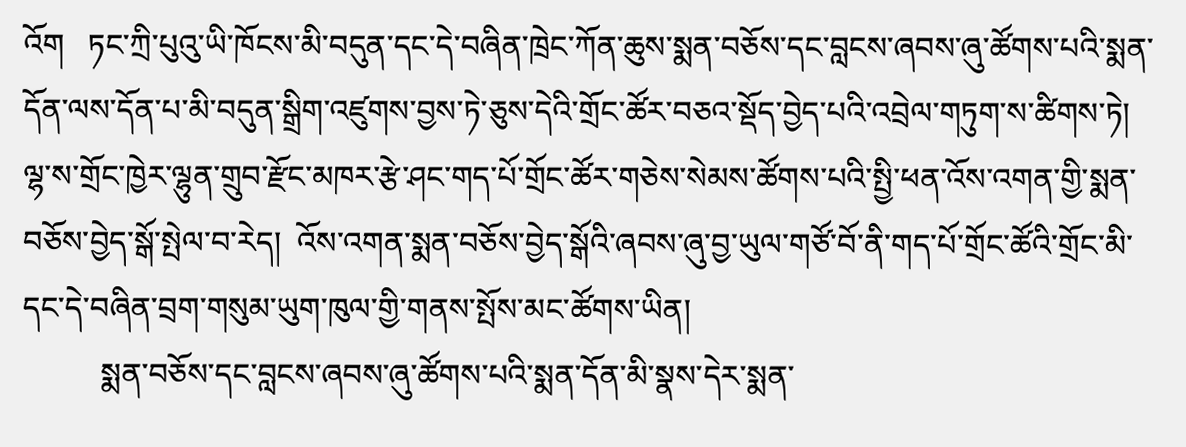འོག   ཏང་ཀྲི་པུའུ་ཡི་ཁོངས་མི་བདུན་དང་དེ་བཞིན་ཁྲེང་ཀོན་ཆུས་སྨན་བཅོས་དང་བླངས་ཞབས་ཞུ་ཚོགས་པའི་སྨན་དོན་ལས་དོན་པ་མི་བདུན་སྒྲིག་འཛུགས་བྱས་ཏེ་ཅུས་དེའི་གྲོང་ཚོར་བཅའ་སྡོད་བྱེད་པའི་འབྲེལ་གཏུག་ས་ཚིགས་ཏེ།  ལྷ་ས་གྲོང་ཁྱེར་ལྷུན་གྲུབ་རྫོང་མཁར་རྩེ་ཤང་གད་པོ་གྲོང་ཚོར་གཅེས་སེམས་ཚོགས་པའི་སྤྱི་ཕན་འོས་འགན་གྱི་སྨན་བཅོས་བྱེད་སྒོ་སྤེལ་བ་རེད།  འོས་འགན་སྨན་བཅོས་བྱེད་སྒོའི་ཞབས་ཞུ་བྱ་ཡུལ་གཙོ་བོ་ནི་གད་པོ་གྲོང་ཚོའི་གྲོང་མི་དང་དེ་བཞིན་བྲག་གསུམ་ཡུག་ཁུལ་གྱི་གནས་སྤོས་མང་ཚོགས་ཡིན།
          སྨན་བཅོས་དང་བླངས་ཞབས་ཞུ་ཚོགས་པའི་སྨན་དོན་མི་སྣས་དེར་སྨན་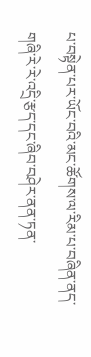པ་བསྟེན་པར་ཡོང་བའི་མང་ཚོགས་ལ་རིམ་པ་བཞིན་ནད་གཞི་རེ་རེ་འདྲི་རྩད་དང་ཞིབ་བཤེར་ནན་ཏན་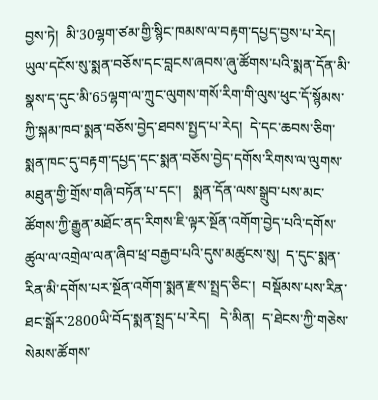བྱས་ཏེ།  མི་30ལྷག་ཙམ་གྱི་སྙིང་ཁམས་ལ་བརྟག་དཔྱད་བྱས་པ་རེད།  ཡུལ་དངོས་སུ་སྨན་བཅོས་དང་བླངས་ཞབས་ཞུ་ཚོགས་པའི་སྨན་དོན་མི་སྣས་ད་དུང་མི་65ལྷག་ལ་ཀྲུང་ལུགས་གསོ་རིག་གི་ལུས་ཕུང་དོ་སྙོམས་ཀྱི་སྐམ་ཁབ་སྨན་བཅོས་བྱེད་ཐབས་སྤྱད་པ་རེད།  དེ་དང་ཆབས་ཅིག་སྨན་ཁང་དུ་བརྟག་དཔྱད་དང་སྨན་བཅོས་བྱེད་དགོས་རིགས་ལ་ལུགས་མཐུན་གྱི་གྲོས་གཞི་བཏོན་པ་དང་།   སྨན་དོན་ལས་སྒྲུབ་པས་མང་ཚོགས་ཀྱི་རྒྱུན་མཐོང་ནད་རིགས་ཇི་ལྟར་སྔོན་འགོག་བྱེད་པའི་དགོས་ཚུལ་ལ་འགྲེལ་ལན་ཞིབ་ཕྲ་བརྒྱབ་པའི་དུས་མཚུངས་སུ།  ད་དུང་སྨན་རིན་མི་དགོས་པར་སྔོན་འགོག་སྨན་རྫས་སྤྲད་ཅིང་།  བསྡོམས་པས་རིན་ཐང་སྒོར་2800ཡི་བོད་སྨན་སྤྲད་པ་རེད།   དེ་མིན།  ད་ཐེངས་ཀྱི་གཅེས་སེམས་ཚོགས་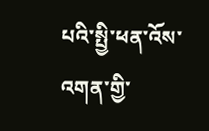པའི་སྤྱི་ཕན་འོས་འགན་གྱི་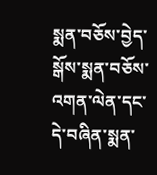སྨན་བཅོས་བྱེད་སྒོས་སྨན་བཅོས་འགན་ལེན་དང་དེ་བཞིན་སྨན་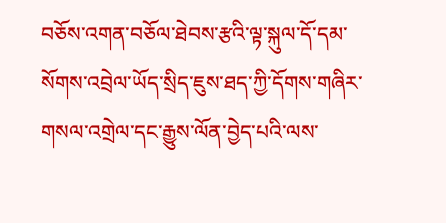བཅོས་འགན་བཅོལ་ཐེབས་རྩའི་ལྟ་སྐུལ་དོ་དམ་སོགས་འབྲེལ་ཡོད་སྲིད་ཇུས་ཐད་ཀྱི་དོགས་གཞིར་གསལ་འགྲེལ་དང་རྒྱུས་ལོན་བྱེད་པའི་ལས་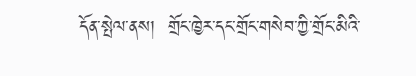དོན་སྤེལ་ནས།  གྲོང་ཁྱེར་དང་གྲོང་གསེབ་ཀྱི་གྲོང་མིའི་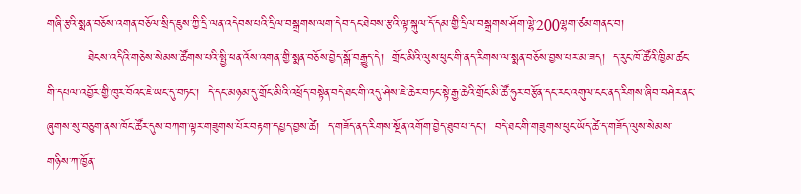གཞི་རྩའི་སྨན་བཅོས་འགན་བཅོལ་སྲིད་ཇུས་ཀྱི་དྲི་ལན་འདེབས་པའི་དྲིལ་བསྒྲགས་ལག་དེབ་དང་ཐེབས་རྩའི་ལྟ་སྐུལ་དོ་དམ་གྱི་དྲིལ་བསྒྲགས་ཤོག་ལྷེ་200ལྷག་ཙམ་གནང་བ།
          ཐེངས་འདིའི་གཅེས་སེམས་ཚོགས་པའི་སྤྱི་ཕན་འོས་འགན་གྱི་སྨན་བཅོས་བྱེད་སྒོ་བརྒྱུད་དེ།  གྲོང་མིའི་ལུས་ཕུང་གི་ནད་རིགས་ལ་སྨན་བཅོས་བྱས་པར་མ་ཟད།  ད་རུང་ཁོ་ཚོའི་ཁྱིམ་ཚང་གི་དཔལ་འབྱོར་གྱི་ཁུར་བོའང་ཇེ་ཡང་དུ་བཏང་།  དེ་དང་མཉམ་དུ་གྲོང་མིའི་འཕྲོད་བསྟེན་བདེ་ཐང་གི་འདུ་ཤེས་ཇེ་ཆེར་བཏང་སྟེ་རྒྱ་ཆེའི་གྲོང་མི་ཚོ་ཧུར་བརྩོན་དང་རང་འགུལ་ངང་ནད་རིགས་ཞིབ་བཤེར་ནང་ཞུགས་སུ་བཅུག་ནས་ཁོང་ཚོར་དུས་བཀག་ལྟར་གཟུགས་པོར་བརྟག་དཔྱད་བྱས་ཚེ།  ད་གཟོད་ནད་རིགས་སྔོན་འགོག་བྱེད་ཐུབ་པ་དང་།  བདེ་ཐང་གི་གཟུགས་ཕུང་ཡོད་ཚེ་ད་གཟོད་ལུས་སེམས་གཉིས་ཀ་ཁྱོན་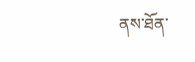ནས་ཐོན་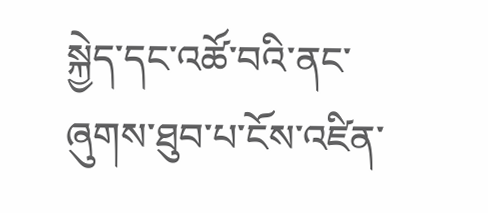སྐྱེད་དང་འཚོ་བའི་ནང་ཞུགས་ཐུབ་པ་ངོས་འཛིན་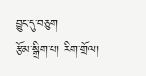བྱུང་དུ་བཅུག
རྩོམ་སྒྲིག་པ། རིག་གྲོལ།